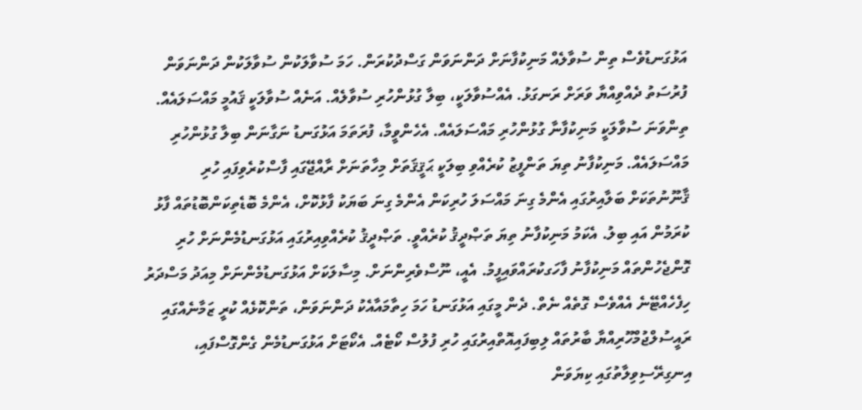އަޅުގަނޑުވެސް ތިން ސުވާލެއް މަނިކުފާނަށް ދަންނަވަން ގަސްދުކުރަން. ހަމަ ސުވާލަކުން ސުވާލަކުން ދަންނަވަން ފުރުސަތު ދެއްވިއްޔާ ވަރަށް ރަނގަޅު. އެއްސުވާލަކީ، ބިލާ ގުޅުންހުރި ސުވާލެއް. އަނެއް ސުވާލަކީ ޤައުމީ މައްސަލައެއް. ތިންވަނަ ސުވާލަކީ މަނިކުފާނާ ގުޅުންހުރި މައްސަލައެއް. އެހެންވީމާ، ފުރަތަމަ އަޅުގަނޑު ނަގާނަން ބިލާ ގުޅުންހުރި މައްސަލައެއް. މަނިކުފާނު ތިޔަ ތަންފީޒު ކުރެއްވި ބިލަކީ ޙަޤީޤަތަށް މިހާތަނަށް ރާއްޖޭގައި ފާސްކުރެވިފައި ހުރި ޤާނޫނުތަކަށް ބަލާއިރުގައި އެންމެ ގިނަ މައްސަލަ ހުރިކަން އެންމެ ގިނަ ބަޔަކު ފާޅުކޮށް، އެންމެ ބޮޑެތިކަންބޮޑުތައް ފާޅު ކުރަމުން އައި ބިލު. އެކަމު މަނިކުފާނު ތިޔަ ތަޞްދީޤު ކުރެއްވީ. ތަޞްދީޤު ކުރެއްވިއިރުގައި އަޅުގަނޑުމެންނަށް ހުރި ގޮންޖެހުންތައް މަނިކުފާނު ފާހަގކުރައްވައިފީމު. އެއީ، ނޫސްވެރިންނަށް. މިސާލަކަށް އަޅުގަނޑުމެންނަށް މިއަދު މަސްދަރު ހިފެހެއްޓޭނެ އެއްވެސް ގޮތެއް ނެތް. ދެން މީގައި އަޅުގަނޑު ހަމަ ހިތާމައާއެކު ދަންނަވަން، ތަންކޮޅެއް ކުރީ ޒަމާނެއްގައި ރައީސުލްޖުމްހޫރިއްޔާ ބާރުތައް ލިބިފައިއޮތްއިރުގައި ހުރި ފުލުސް ކޯޓެއް. އެކޯޓަށް އަޅުގަނޑުމެން ގެންގޮސްފައި، އިނގިރޭސިވިލާތުގައި ކިޔަވަން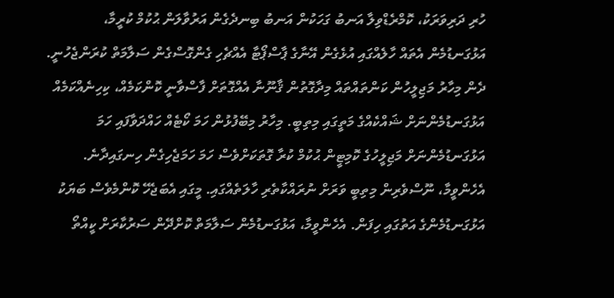ހުރި ދަރިވަރަކު، ކޮމްރެޑްވިލާ އަނބު ގަހަކުން އަނބު ބިނދެގެން އަރުވާލަން ޙުކުމް ކުރީމާ، އަޅުގަނޑުމެން އެތައް ހާލެއްގައި އުޅެގެން އޭނާގެ ޕާސްޕޯޓާ އެއްޗެހި ގެންގޮސްގެން ސަލާމަތް ކުރަންޖެހުނީ. ދެން މިހާރު މަޖިލީހުން ކަންތައްތައް މިދާގޮތުން ޤާނޫނާ އެއްގޮތަށް ފާސްވާނީ ކޮންކަމެއް، ކިހިނެއްކަމެއް އަޅުގަނޑުމެންނަށް ޝައްކެއްގެ މަތީގައި މިތިބީ. މިހާރު މިބޭފުޅުން ހަމަ ކޯޓެއް ހައްދަވާފައި ހަމަ އަޅުގަނޑުމެންނަށް މަޖިލީހުގެ ކޮމިޓީން ޙުކުމް ކުރާ ގޮތަކަށްވެސް ހަމަ ހަމަޖެހިގެން ހިނގައިދާނެ. އެހެންވީމާ، ނޫސްވެރިން މިތިބީ ވަރަށް ނުރައްކާތެރި ހާލަތެއްގައި. މީގައި އެބަޖެހޭ ކޮންމެވެސް ބަޔަކު އަޅުގަނޑުމެންގެ އަތުގައި ހިފަން. އެހެންވީމާ، އަޅުގަނޑުމެން ސަލާމަތް ކޮށްދޭން ސަރުކާރަށް ކީއްތޯ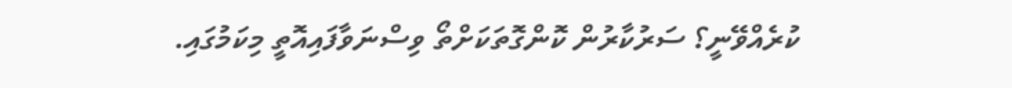ކުރެއްވޭނީ؟ ސަރުކާރުން ކޮންގޮތަކަށްތޯ ވިސްނަވާފައިއޮތީ މިކަމުގައި.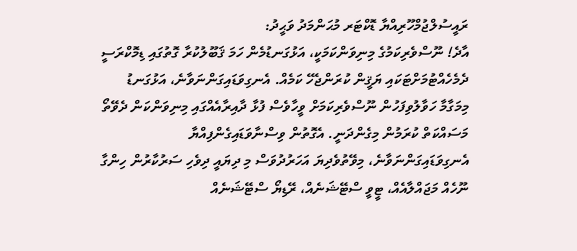ރައީސުލްޖުމްހޫރިއްޔާ ޑޮކްޓަރ މުޙަންމަދު ވަޙީދު:
އާދެ! ނޫސްވެރިކަމުގެ މިނިވަންކަމަކީ، އަޅުގަނޑުމެން ހަމަ ޤަބޫލުކުރާ ގޮތުގައި ޑިމޮކްރަސީ ދެމެހެއްޓުމަށްޓަކައި ޔަޤީން ކުރަންޖެހޭ ކަމެއް. އެނގިވަޑައިގަންނަވާނެ، އަޅުގަނޑު މިމަގާމާ ހަވާލުވިފަހުން ނޫސްވެރިކަމަށް ވީހާވެސް ފުޅާ ދާއިރާއެއްގައި މިނިވަންކަން ދެވޭތޯ މަސައްކަތް ކުރަމުން މިގެންދަނީ. އެގޮތުން ވިސްނާވަޑައިގެންފިއްޔާ އެނގިވަޑައިގަންނަވާނެ، މިވޭތުވެދިޔަ އަހަރުދުވަސް މި ދިޔައީ ދިވެހި ސަރުކާރުން ހިންގާ ނޫހެއް މަޖައްލާއެއް، ޓީވީ ސްޓޭޝަނެއް، ރޭޑިޔޯ ސްޓޭޝަނެއް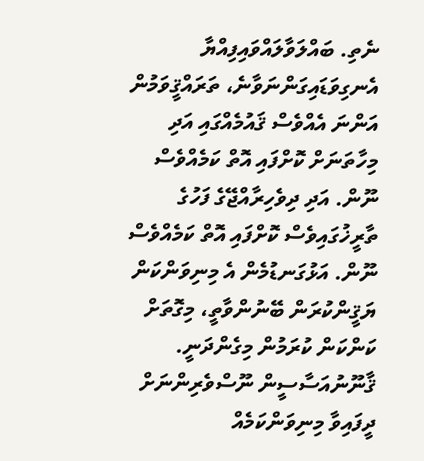ނެތި. ބައްލަވާލައްވައިފިއްޔާ އެނގިވަޑައިގަންނަވާނެ، ތަރައްޤީވަމުން އަންނަ އެއްވެސް ޤައުމެއްގައި އަދި މިހާތަނަށް ކޮށްފައި އޮތް ކަމެއްވެސް ނޫން. އަދި ދިވެހިރާއްޖޭގެ ފަހުގެ ތާރީޚުގައިވެސް ކޮށްފައި އޮތް ކަމެއްވެސް ނޫން. އަޅުގަނޑުމެން އެ މިނިވަންކަން ޔަޤީންކުރަން ބޭނުންވާތީ، މިގޮތަށް ކަންކަން ކުރަމުން މިގެންދަނީ. ޤާނޫނުއަސާސީން ނޫސްވެރިންނަށް ދީފައިވާ މިނިވަންކަމެއް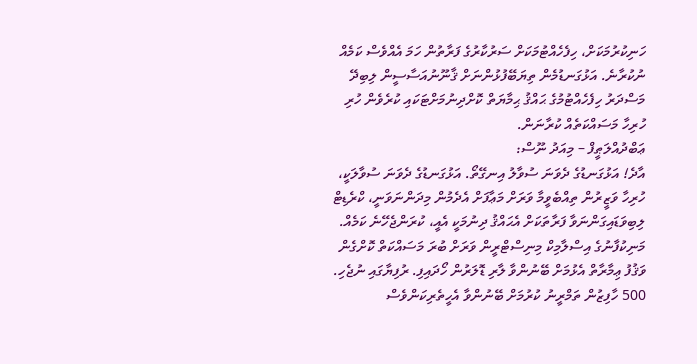ހަނިކުރުމަކަށް، ހިފެހެއްޓުމަކަށް ސަރުކާރުގެ ފަރާތުން ހަމަ އެއްވެސް ކަމެއް ނުކުރާނެ. އަޅުގަނޑުމެން ތިޔަބޭފުޅުންނަށް ޤާނޫނުއަސާސީން ލިބިދޭ މަސްދަރު ހިފެހެއްޓުމުގެ ޙައްޤު ޙިމާޔަތް ކޮށްދިނުމަށްޓަކައި ކުރެވެން ހުރި ހުރިހާ މަސައްކަތެއް ކުރާނަން.
ޢަބްދުއްލަޠީފް – މިއަދު ނޫސް:
އާދެ! އަޅުގަނޑުގެ ދެވަނަ ސުވާލު އިނގޭތޯ. އަޅުގަނޑުގެ ދެވަނަ ސުވާލަކީ، ހުރިހާ ވަޒީރުން ތިއްބެވީމާ ވަރަށް މަޢާފަށް އެދެމުން މިދަންނަވަނީ، ކްރެޑިޓް ލިބިވަޑައިގަންނަވާ ފަރާތަކަށް އެޙައްޤު ދިނުމަކީ އެއީ، ކުރަންޖެހޭނެ ކަމެއް. މަނިކުފާނުގެ އިސްލާމިކް މިނިސްޓްރީން ވަރަށް ބުރަ މަސައްކަތް ކޮށްގެން ވަޤުފު ޢިމާރާތް އެޅުމަށް ބޭނުންވާ ލާރި ޑޮލަރުން ހޯދައިފި. ރުފިޔާގައި ނުޖެހި. 500 ހާފިޒުން ތަމްރީނު ކުރުމަށް ބޭނުންވާ އެހީތެރިކަންވެސް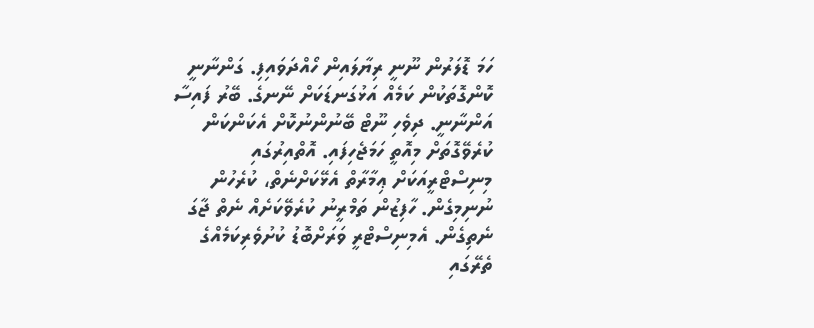ހަމަ ޑޮލަރުން ނޫނީ ރިޔާލައިން ހޯއްދަވައިފި. ގަންނާނީ ކޮންގޮތަކުން ކަމެއް އަޅުގަނޑަކަށް ނޭނގެ. ބޭރު ފައިސާ އަންނާނީ. ދިވެހި ނޫޓް ބޭނުންނުކޮށް އެކަންކަން ކުރެވޭގޮތަށް މިއޮތީ ހަމަޖެހިފައި. އޮތްއިރުގައި މިނިސްޓްރީއަކަށް ޢިމާރާތް އެޅޭކަށްނެތް، ކުރެހުން ނުނިމިގެން. ހާފިޒުން ތަމްރީނު ކުރެވޭކަށެއް ނެތް ޖާގަ ނެތިގެން. އެމިނިސްޓްރީ ވަރަށްބޮޑު ކުށުވެރިކަމެއްގެ ތެރޭގައި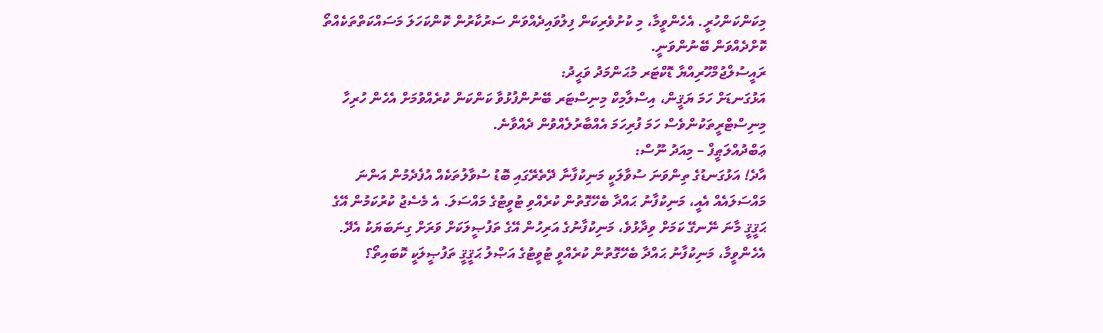މިކަންކަންހުރީ. އެހެންވީމާ، މި ކުށުވެރިކަން ފިލުވައިދެއްވަން ސަރުކާރުން ކޮންކަހަލަ މަސައްކަތްތަކެއްތޯ ކޮށްދެއްވަން ބޭނުންވަނީ.
ރައީސުލްޖުމްހޫރިއްޔާ ޑޮކްޓަރ މުޙަންމަދު ވަޙީދު:
އަޅުގަނޑަށް ހަމަ ޔަޤީން، އިސްލާމިކް މިނިސްޓަރ ބޭނުންފުޅުވާ ކަންކަން ކުރެއްވުމަށް އެހެން ހުރިހާ މިނިސްޓްރީތަކުންވެސް ހަމަ ފުރިހަމަ އެއްބާރުލެއްވުން ދެއްވާނެ.
ޢަބްދުއްލަޠީފް – މިއަދު ނޫސް:
އާދެ! އަޅުގަނޑުގެ ތިންވަނަ ސުވާލަކީ މަނިކުފާނާ ދޭތެރޭގައި ބޮޑު ސުވާލުތަކެއް އުފެދެމުން އަންނަ މައްސަލައެއް އެއީ، މަނިކުފާނު ޙައްދާ ބެހޭގޮތުން ކުރެއްވި ޓުވީޓުގެ މައްސަލަ. އެ މެސެޖު ކުރުކަމުން އޭގެ ޙަޤީޤީ މާނަ ނޭނގޭ ކަމަށް ވިދާޅުވެ، މަނިކުފާނުގެ އަރިހުން އޭގެ ތަފުޞީލަކަށް ވަރަށް ގިނަބަޔަކު އެދޭ. އެހެންވީމާ، މަނިކުފާނު ޙައްދާ ބެހޭގޮތުން ކުރެއްވީ ޓުވީޓުގެ އަޞްލު ޙަޤީޤީ ތަފުޞީލަކީ ކޮބައިތޯ؟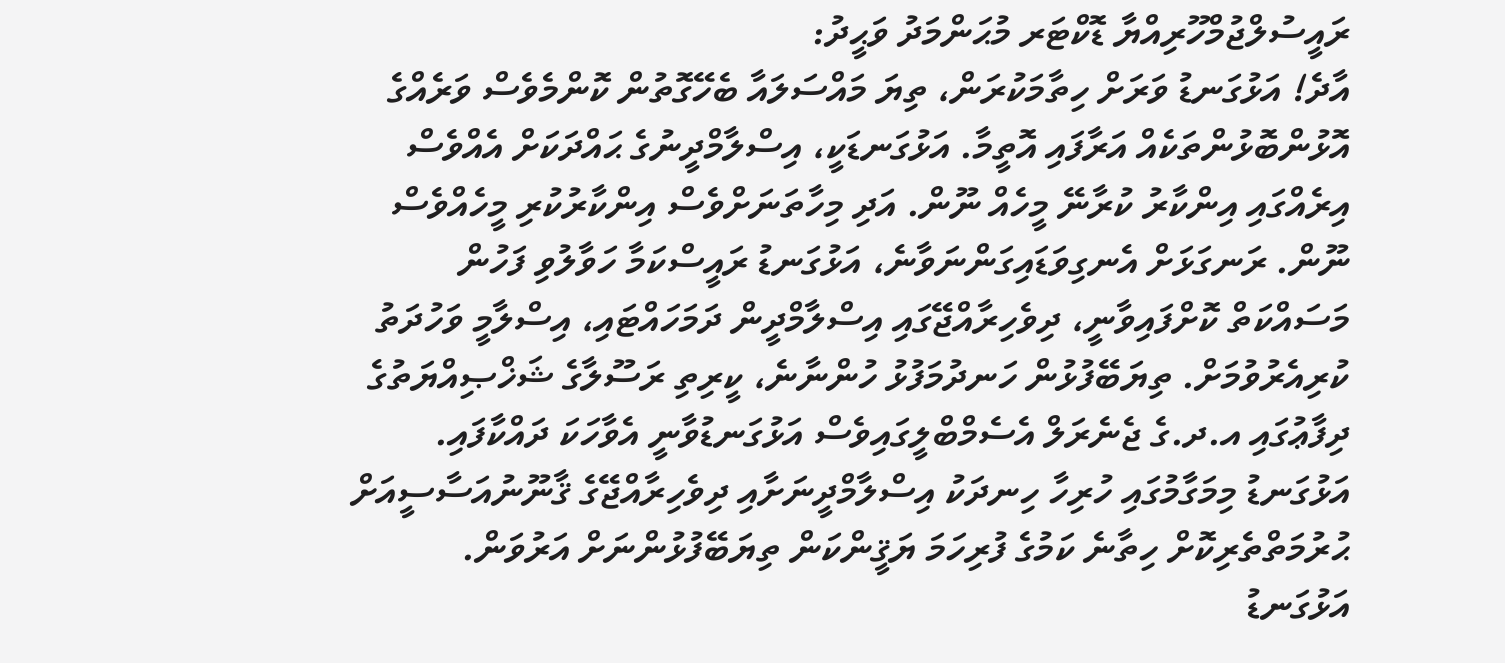ރައީސުލްޖުމްހޫރިއްޔާ ޑޮކްޓަރ މުޙަންމަދު ވަޙީދު:
އާދެ! އަޅުގަނޑު ވަރަށް ހިތާމަކުރަން، ތިޔަ މައްސަލައާ ބެހޭގޮތުން ކޮންމެވެސް ވަރެއްގެ އޮޅުންބޮޅުންތަކެއް އަރާފައި އޮތީމާ. އަޅުގަނޑަކީ، އިސްލާމްދީނުގެ ޙައްދަކަށް އެއްވެސް އިރެއްގައި އިންކާރު ކުރާނޭ މީހެއް ނޫން. އަދި މިހާތަނަށްވެސް އިންކާރުކުރި މީހެއްވެސް ނޫން. ރަނގަޅަށް އެނގިވަޑައިގަންނަވާނެ، އަޅުގަނޑު ރައީސްކަމާ ހަވާލުވި ފަހުން މަސައްކަތް ކޮށްފައިވާނީ، ދިވެހިރާއްޖޭގައި އިސްލާމްދީން ދަމަހައްޓައި، އިސްލާމީ ވަހުދަތު ކުރިއެރުވުމަށް. ތިޔަބޭފުޅުން ހަނދުމަފުޅު ހުންނާނެ، ކީރިތި ރަސޫލާގެ ޝަޚްޞިއްޔަތުގެ ދިފާޢުގައި އ.ދ.ގެ ޖެނެރަލް އެސެމްބްލީގައިވެސް އަޅުގަނޑުވާނީ އެވާހަކަ ދައްކާފައި. އަޅުގަނޑު މިމަގާމުގައި ހުރިހާ ހިނދަކު އިސްލާމްދީނަށާއި ދިވެހިރާއްޖޭގެ ޤާނޫނުއަސާސީއަށް ޙުރުމަތްތެރިކޮށް ހިތާނެ ކަމުގެ ފުރިހަމަ ޔަޤީންކަން ތިޔަބޭފުޅުންނަށް އަރުވަން.
އަޅުގަނޑު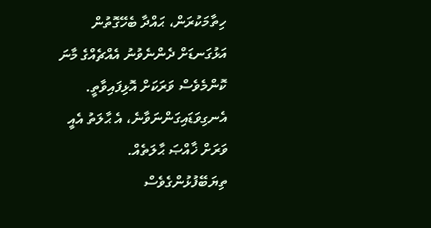ހިތާމަކުރަން، ޙައްދާ ބެހޭގޮތުން އަޅުގަނޑަށް ދެންނެވުނު އެއްޗެއްގެ މާނަ ކޮންމެވެސް ވަރަކަށް އޮޅިފައިވާތީ. އެނގިވަޑައިގަންނަވާނެ، އެ ޙާލަތު އެއީ ވަރަށް ޚާއްޞަ ޙާލަތެއް. ތިޔަބޭފުޅުންގެވެސް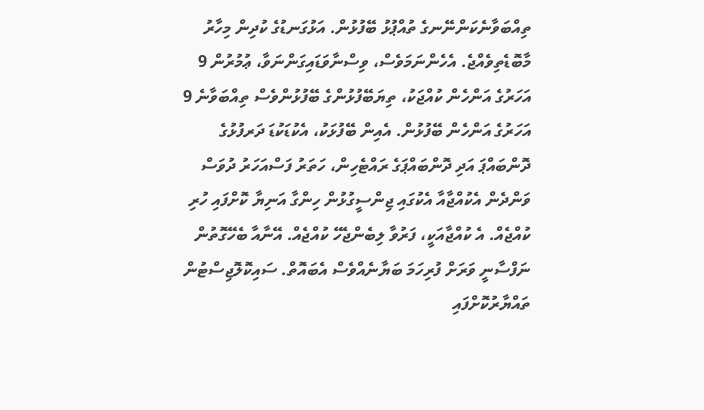ތިއްބަވާނެކަންނޭނގެ ތުއްޕުޅު ބޭފުޅުން. އަޅުގަނޑުގެ ކުދިން މިހާރު މާބޮޑެތިވެއްޖެ. އެހެންނަމަވެސް، ވިސްނާވަޑައިގަންނަވާ، ޢުމުރުން 9 އަހަރުގެ އަންހެން ކުއްޖަކު، ތިޔަބޭފުޅުންގެ ބޭފުޅުންވެސް ތިއްބަވާނެ 9 އަހަރުގެ އަންހެން ބޭފުޅުން. އެއިން ބޭފުޅަކު، އެކުޑަކުޑަ ދަރފުޅުގެ ދޮންބައްޕަ އަދި ދޮންބައްޕަގެ ރައްޓެހިން، ހަތަރު ފަސްއަހަރު ދުވަސް ވަންދެން އެކުއްޖާއާ އެކުގައި ޖިންސީގުޅުން ހިންގާ އަނިޔާ ކޮށްފައި ހުރި ކުއްޖެއް. އެ ކުއްޖާއަކީ، ފަރުވާ ލިބެންޖެހޭ ކުއްޖެއް. އޭނާއާ ބެހޭގޮތުން ނަފްސާނީ ވަރަށް ފުރިހަމަ ބަޔާނެއްވެސް އެބައޮތް. ސައިކޮލޮޖިސްޓުން ތައްޔާރުކޮށްފައި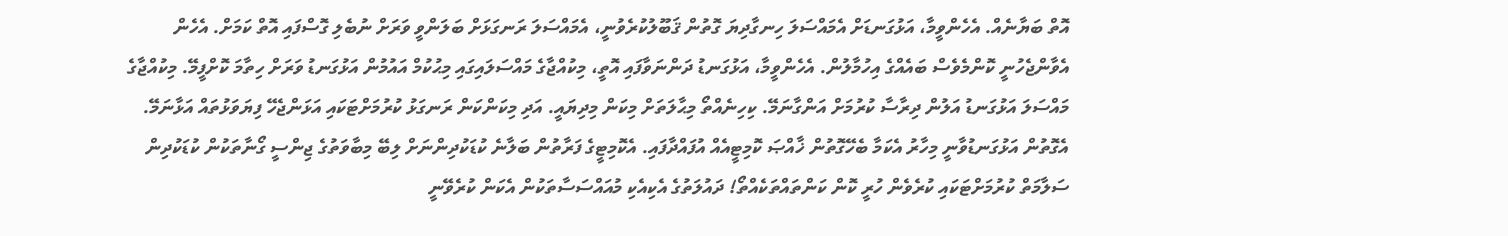އޮތް ބަޔާނެއް. އެހެންވީމާ، އަޅުގަނޑަށް އެމައްސަލަ ހިނގާދިޔަ ގޮތުން ޤަބޫލުކުރެވުނީ، އެމައްސަލަ ރަނގަޅަށް ބަލަންވީ ވަރަށް ނުބެލި ގޮސްފައި އޮތް ކަމަށް. އެހެން އެވާންޖެހުނީ ކޮންމެވެސް ބައެއްގެ އިހުމާލުން. އެހެންވީމާ، އަޅުގަނޑު ދަންނަވާފައި އޮތީ، މިކުއްޖާގެ މައްސަލައިގައި މިޙުކުމް އައުމުން އަޅުގަނޑު ވަރަށް ހިތާމަ ކޮށްފީމޭ. މިކުއްޖާގެ މައްސަލަ އަޅުގަނޑު އަލުން ދިރާސާ ކުރުމަށް އަންގާނަމޭ. ކިހިނެއްތޯ މިޙާލަތަށް މިކަން މިދިޔައީ. އަދި މިކަންކަން ރަނގަޅު ކުރުމަށްޓަކައި އަޅަންޖެހޭ ފިޔަވަޅުތައް އަޅާނަމޭ. އެގޮތުން އަޅުގަނޑުވާނީ މިހާރު އެކަމާ ބެހޭގޮތުން ޚާއްޞަ ކޮމިޓީއެއް އުފައްދާފައި. އެކޮމިޓީގެ ފަރާތުން ބަލާނެ ކުޑަކުދިންނަށް ލިބޭ މިބާވަތުގެ ޖިންސީ ގޯނާތަކުން ކުޑަކުދިން ސަލާމަތް ކުރުމަށްޓަކައި ކުރެވެން ހުރީ ކޮން ކަންތައްތަކެއްތޯ! ދައުލަތުގެ އެކިއެކި މުއައްސަސާތަކުން އެކަން ކުރެވޭނީ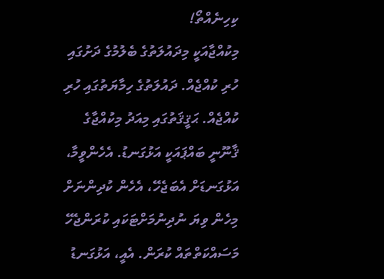ކިހިނެއްތޯ!
މިކުއްޖާއަކީ މިދައުލަތުގެ ބެލުމުގެ ދަށުގައި ހުރި ކުއްޖެއް. ދައުލަތުގެ ހިމާޔަތުގައި ހުރި ކުއްޖެއް. ޙަޤީޤަތުގައި މިއަދު މިކުއްޖާގެ ޤާނޫނީ ބައްޕައަކީ އަޅުގަނޑު. އެހެންވީމާ، އަޅުގަނޑަށް އެބަޖެހޭ، އެހެން ކުދިންނަށް މިހެން ވިޔަ ނުދިނުމަށްޓަކައި ކުރަންޖެހޭ މަސައްކަތްތައް ކުރަން. އެއީ، އަޅުގަނޑު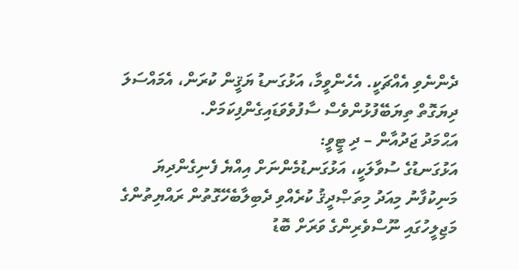ދެންނެވި އެއްޗަކީ. އެހެންވީމާ، އަޅުގަނޑު ޔަޤީން ކުރަން، އެމައްސަލަ ދިޔަގޮތް ތިޔަބޭފުޅުންވެސް ސާފުވެވަޑައިގެންފިކަމަށް.
އަޙްމަދު ޖަދުއާން – ދި ޓީވީ:
އަޅުގަނޑުގެ ސުވާލަކީ، އަޅުގަނޑުމެންނަށް އިއްޔެ ފެނިގެންދިޔަ މަނިކުފާނު މިއަދު މިތަޞްދީޤު ކުރެއްވި ދެބިލާބެހޭގޮތުން ރައްޔިތުންގެ މަޖިލީހުގައި ނޫސްވެރިންގެ ވަރަށް ބޮޑު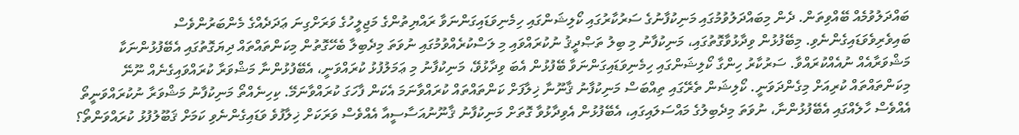ބައްދަލުވުމެއް ބޭއްވިތަން. ދެން މިބައްދަލުވުމުގައި މަނިކުފާނުގެ ސަރުކާރުގައި ކޯލިޝަންގައި ހިމެނިވަޑައިގަންނަވާ ރައްޔިތުންގެ މަޖިލީހުގެ ވަރަށްގިނަ ޢަދަދެއްގެ މެންބަރުންވެސް ބައިވެރިވެވަޑައިގެންނެވި. މިބޭފުޅުން ވިދާޅުވާގޮތުގައި، މަނިކުފާނު މި ބިލު ތަޞްދީޤު ނުކުރައްވައި މި ލަސްކުރެއްވުމުގައި ނުވަތަ މިދެބިލާ ބެހޭގޮތުން މިކަންތައްތައް ދިޔަގޮތުގައި އެބޭފުޅުންނަކާ މަޝްވަރާއެއް ނުއެއްކުރައްވާ. ސަރުކާރު ހިންގާ ކޯލިޝަންގައި ހިމެނިވަޑައިގަންނަވާ ބޭފުޅުން އެބަ ވިދާޅުވޭ، މަނިކުފާނު މި ޢަމަލުފުޅު ކުރައްވަނީ، އެބޭފުޅުންނާ މަޝްވަރާ ކުރައްވައިގެނެއް ނޫނޭ މިކަންތައްތައް ކުރިއަށް މިގެންދަވަނީ. ކޯލިޝަން ތެރޭގައި ތިއްބަސް މަނިކުފާނު ޤާނޫނާ ޚިލާފަށް ކަންތައްތައް ކުރައްވާނަމަ އެކަން ފާހަގަ ކުރައްވާނަމޭ. ކިހިނެއްތޯ މަނިކުފާނު މަޝްވަރާ ނުކުރައްވަނީތޯ އެއްވެސް ހާލެއްގައި އެބޭފުޅުންނާ، ނުވަތަ މިދެބިލުގެ މައްސަލައިގައި، އެބޭފުޅުން އެވިދާޅުވާ ގޮތަށް މަނިކުފާނު ޤާނޫނުއަސާސީއާ އެއްވެސް ވަރަކަށް ޚިލާފުވެ ވަޑައިގެންނެވި ކަމަށް ޤަބޫލުފުޅު ކުރައްވަންތޯ؟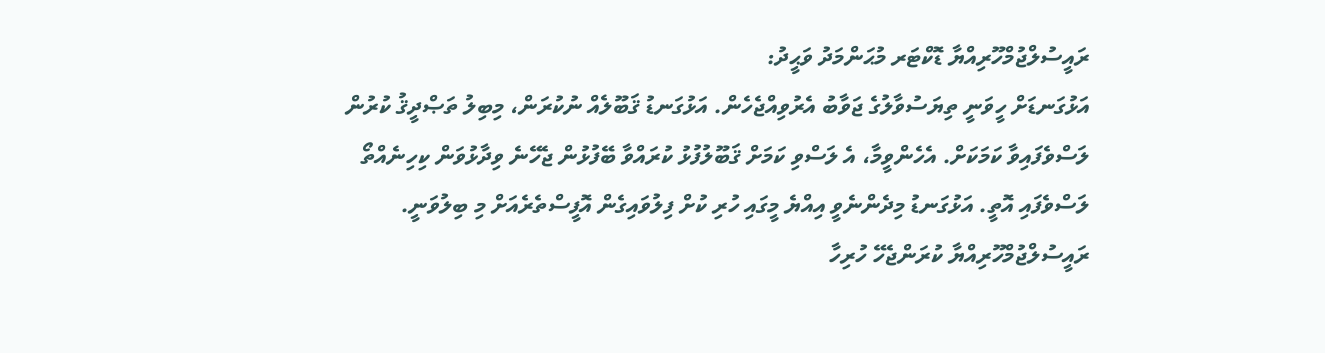ރައީސުލްޖުމްހޫރިއްޔާ ޑޮކްޓަރ މުޙަންމަދު ވަޙީދު:
އަޅުގަނޑަށް ހީވަނީ ތިޔަސުވާލުގެ ޖަވާބު އެރުވިއްޖެހެން. އަޅުގަނޑު ޤަބޫލެއް ނުކުރަން، މިބިލު ތަޞްދީޤު ކުރުން ލަސްވެފައިވާ ކަމަކަށް. އެހެންވީމާ، އެ ލަސްވި ކަމަށް ޤަބޫލުފުޅު ކުރައްވާ ބޭފުޅުން ޖެހޭނެ ވިދާޅުވަން ކިހިނެއްތޯ ލަސްވެފައި އޮތީ. އަޅުގަނޑު މިދެންނެވީ އިއްޔެ މީގައި ހުރި ކުށް ފިލުވައިގެން އޮފީސްތެރެއަށް މި ބިލުވަނީ. ރައީސުލްޖުމްހޫރިއްޔާ ކުރަންޖެހޭ ހުރިހާ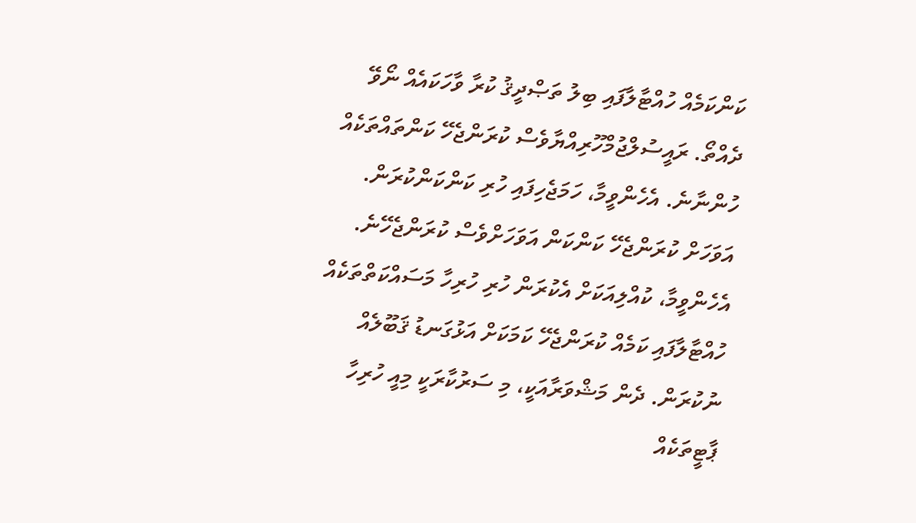ކަންކަމެއް ހުއްޓާލާފައި ބިލު ތަޞްދީޤު ކުރާ ވާހަކައެއް ނޯވޭ ދެއްތޯ. ރައީސުލްޖުމްހޫރިއްޔާވެސް ކުރަންޖެހޭ ކަންތައްތަކެއް ހުންނާނެ. އެހެންވީމާ، ހަމަޖެހިފައި ހުރި ކަންކަންކުރަން. އަވަހަށް ކުރަންޖެހޭ ކަންކަން އަވަހަށްވެސް ކުރަންޖެހޭނެ. އެހެންވީމާ، ކުއްލިއަކަށް އެކުރަން ހުރި ހުރިހާ މަސައްކަތްތަކެއް ހުއްޓާލާފައި ކަމެއް ކުރަންޖެހޭ ކަމަކަށް އަޅުގަނޑު ޤަބޫލެއް ނުކުރަން. ދެން މަޝްވަރާއަކީ، މި ސަރުކާރަކީ މިއީ ހުރިހާ ޕާޓީތަކެއް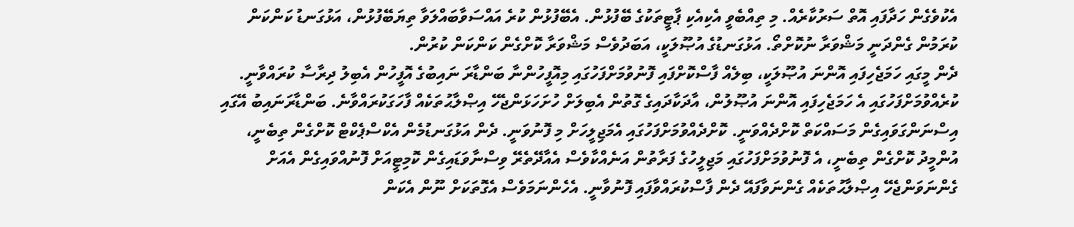އެކުވެގެން ހަދާފައި އޮތް ސަރުކާރެއް. މި ތިއްބެވީ އެކިއެކި ޕާޓީތަކުގެ ބޭފުޅުން. އެބޭފުޅުން ކުރެ އައްސަވާބައްލަވާ ތިޔަބޭފުޅުން، އަޅުގަނޑު ކަންކަން ކުރަމުން ގެންދަނީ މަޝްވަރާ ނުކޮށްތޯ. އަޅުގަނޑުގެ އުޞޫލަކީ، އަބަދުވެސް މަޝްވަރާ ކޮށްގެން ކަންކަން ކުރުން.
ދެން މީގައި ހަމަޖެހިފައި އޮންނަ އުޞޫލަކީ، ބިލެއް ފާސްކޮށްފައި ފޮނުވުމަށްފަހުގައި މިއޮފީހުންނާ ބަންޑާރަ ނައިބުގެ އޮފީހުން އެބިލު ދިރާސާ ކުރައްވާނީ. ކުރެއްވުމަށްފަހުގައި އެ ހަމަޖެހިފައި އޮންނަ އުޞޫލުން، އާދަކާދައިގެ ގޮތުން އެބިލަށް ހުށަހަޅަންޖެހޭ އިޞްލާޙުތަކެއް ފާހަގަކުރައްވާނެ. ބަންޑާރަނައިބު އޭގައި އިސްނަންގަވައިގެން މަސައްކަތް ކޮށްދެއްވަނީ. ކޮށްދެއްވުމަށްފަހުގައި އެމަޖިލީހަށް މި ފޮނުވަނީ. ދެން އަޅުގަނޑުމެން އެކްސްޕެކްޓް ކޮށްގެން ތިބެނީ، އުންމީދު ކޮށްގެން ތިބެނީ، އެ ފޮނުވުމަށްފަހުގައި މަޖިލީހުގެ ފަރާތުން އަނެއްކާވެސް އެއާދޭތެރޭ ވިސްނާވަޑައިގެން ކޮމިޓީއަށް ފޮނުއްވައިގެން އެއަށް ގެންނަވަންޖެހޭ އިޞްލާޙުތަކެއް ގެންނަވާފައޭ ދެން ފާސްކުރައްވާފައި ފޮނުވާނީ. އެހެންނަމަވެސް އެގޮތަކަށް ނޫން އެކަން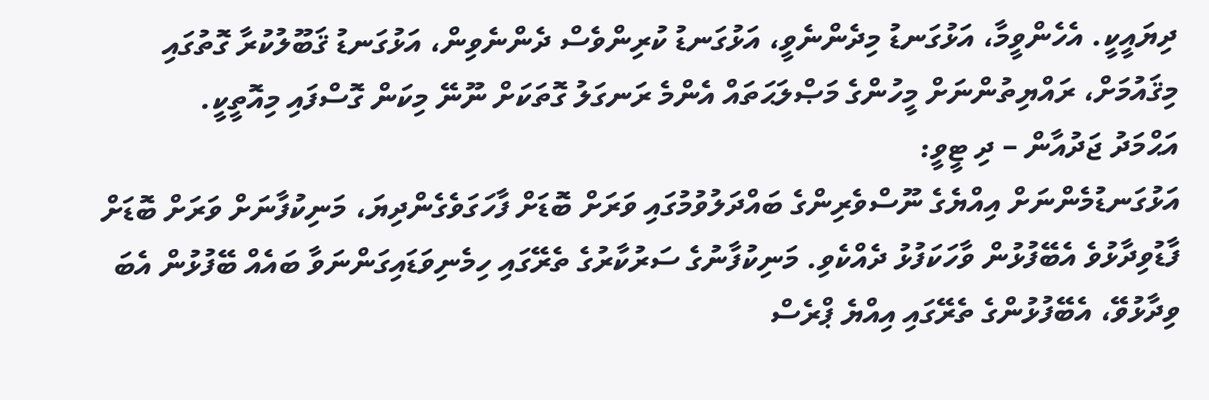ދިޔައީކީ. އެހެންވީމާ، އަޅުގަނޑު މިދެންނެވީ، އަޅުގަނޑު ކުރިންވެސް ދެންނެވިން، އަޅުގަނޑު ޤަބޫލުކުރާ ގޮތުގައި މިޤައުމަށް، ރައްޔިތުންނަށް މީހުންގެ މަޞްލަޙަތައް އެންމެ ރަނގަލު ގޮތަކަށް ނޫނޭ މިކަން ގޮސްފައި މިއޮތީކީ.
އަޙްމަދު ޖަދުއާން – ދި ޓީވީ:
އަޅުގަނޑުމެންނަށް އިއްޔެގެ ނޫސްވެރިންގެ ބައްދަލުވުމުގައި ވަރަށް ބޮޑަށް ފާހަގަވެގެންދިޔަ، މަނިކުފާނަށް ވަރަށް ބޮޑަށް ފާޑުވިދާޅުވެ އެބޭފުޅުން ވާހަކަފުޅު ދެއްކެވި. މަނިކުފާނުގެ ސަރުކާރުގެ ތެރޭގައި ހިމެނިވަޑައިގަންނަވާ ބައެއް ބޭފުޅުން އެބަ ވިދާޅުވޭ، އެބޭފުޅުންގެ ތެރޭގައި އިއްޔެ ޕްރެސް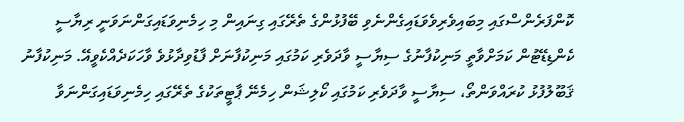ކޮންފަރެންސްގައި މިބައިވެރިވެވަޑައިގެންނެވި ބޭފުޅުންގެ ތެރޭގައި ގިނައިން މި ހިމެނިވަޑައިގަންނަވަނީ ރިޔާސީ ކެންޑިޑޭޓުން ކަމަށްވާތީ މަނިކުފާނުގެ ސިޔާސީ ވާދަވެރި ކަމުގައި މަނިކުފާނަށް ފާޑުވިދާޅުވެ ވާހަކަދެއްކެވީއޭ. މަނިކުފާނު ޤަބޫލުފުޅު ކުރައްވަންތޯ، ސިޔާސީ ވާދަވެރި ކަމުގައި ކޯލިޝަން ހިމެނޭ ޕާޓީތަކުގެ ތެރޭގައި ހިމެނިވަޑައިގަންނަވާ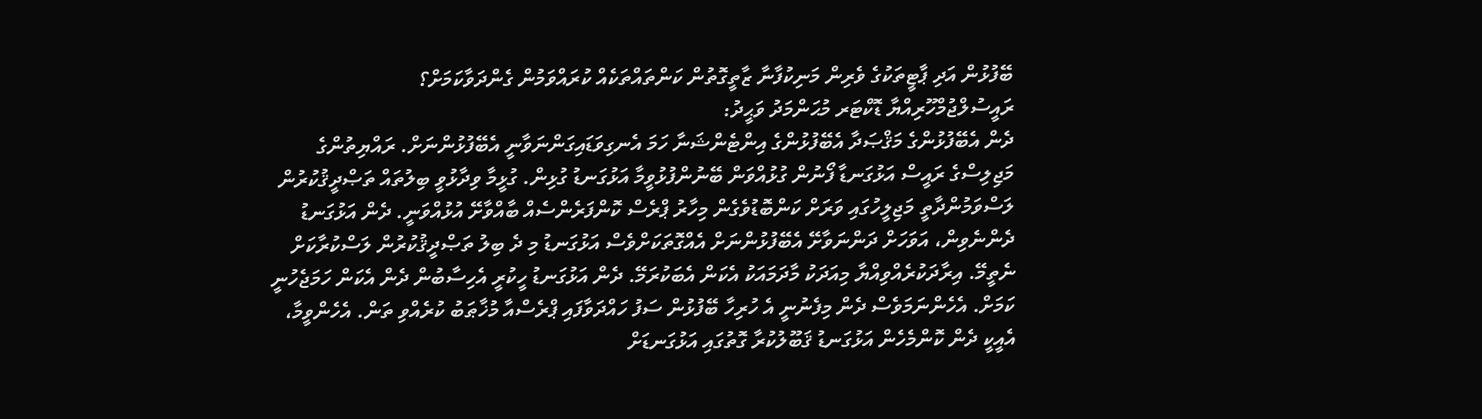ބޭފުޅުން އަދި ޕާޓީތަކުގެ ވެރިން މަނިކުފާނާ ޒާތީގޮތުން ކަންތައްތަކެއް ކުރައްވަމުން ގެންދަވާކަމަށް؟
ރައީސުލްޖުމްހޫރިއްޔާ ޑޮކްޓަރ މުޙަންމަދު ވަޙީދު:
ދެން އެބޭފުޅުންގެ މަޤްޞަދާ އެބޭފުޅުންގެ އިންޓެންޝަނާ ހަމަ އެނގިވަޑައިގަންނަވާނީ އެބޭފުޅުންނަށް. ރައްޔިތުންގެ މަޖިލިސްގެ ރައީސް އަޅުގަނޑާ ފޯނުން ގުޅުއްވަން ބޭނުންފުޅުވީމާ އަޅުގަނޑު ގުޅިން. ގުޅީމާ ވިދާޅުވީ ބިލުތައް ތަޞްދީޤުކުރުން ލަސްވަމުންދާތީ މަޖިލީހުގައި ވަރަށް ކަންބޮޑުވެގެން މިހާރު ޕްރެސް ކޮންފަރެންސެއް ބާއްވާށޭ އުޅުއްވަނީ. ދެން އަޅުގަނޑު ދެންނެވިން، އަވަހަށް ދަންނަވާށޭ އެބޭފުޅުންނަށް އެއްގޮތަކަށްވެސް އަޅުގަނޑު މި ދެ ބިލު ތަޞްދީޤުކުރުން ލަސްކުރާކަށް ނެތީމޭ. އިރާދަކުރެއްވިއްޔާ މިއަދަކު މާދަމައަކު އެކަން އެބަކުރަމޭ. ދެން އަޅުގަނޑު ހީކުރީ އެހިސާބުން ދެން އެކަން ހަމަޖެހުނީ ކަމަށް. އެހެންނަމަވެސް ދެން މިފެނުނީ އެ ހުރިހާ ބޭފުޅުން ސަފު ހައްދަވާފައި ޕްރެސްއާ މުޚާޠަބު ކުރެއްވި ތަން. އެހެންވީމާ، އެއީކީ ދެން ކޮންމެހެން އަޅުގަނޑު ޤަބޫލުކުރާ ގޮތުގައި އަޅުގަނޑަށް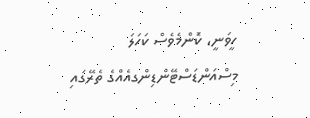ހީވަނީ، ކޮންމެވެސް ކަހަލަ މިސްއަންޑަސްޓޭންޑިންގއެއްގެ ތެރޭގައި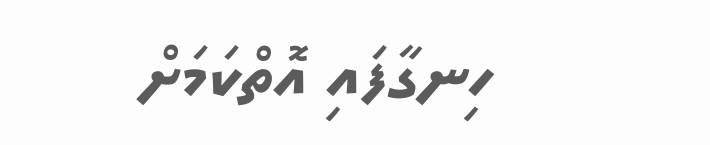ހިނގާފައި އޮތްކަމަށް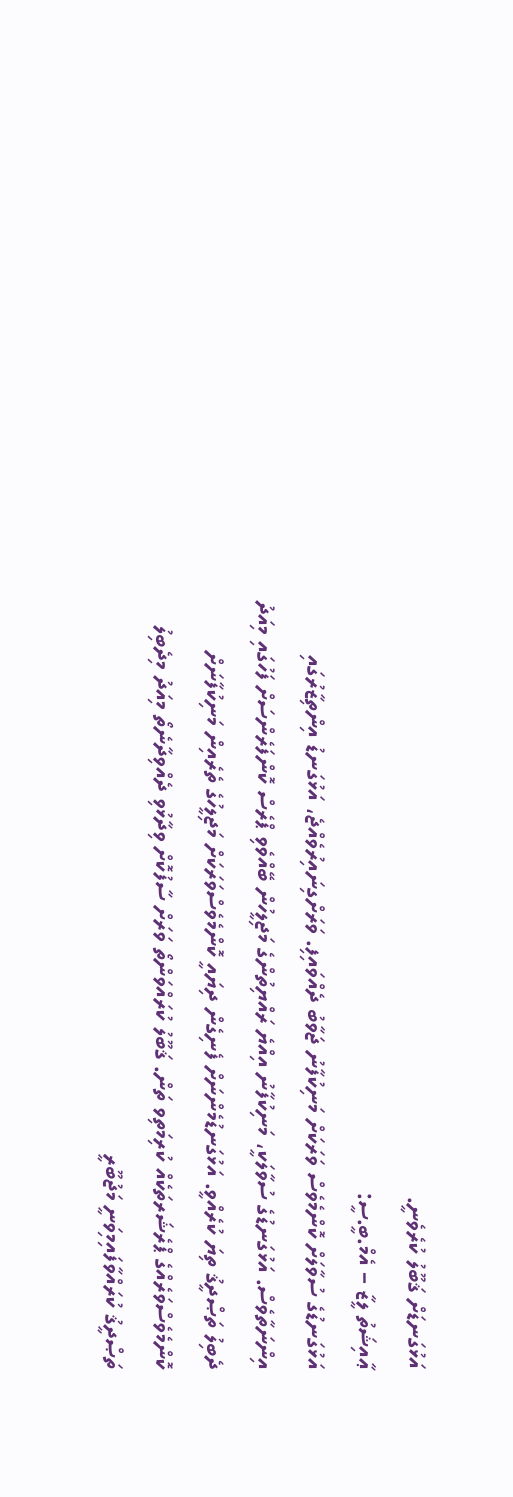އަޅުގަނޑަށް ޤަބޫލު ކުރެވެނީ.
ޢާއިޝަތު ލީޒާ – އެމް.ބީ.ސީ:
އަޅުގަނޑުގެ ސުވާލަށް ކޮންމެވެސް ވަރަކަށް މަނިކުފާނު ޖަވާބު ދެއްވައިފި. ވަރަށްގިނައިރުވެއްޖެ، އަޅުގަނޑު އިންތިޒާރުގައި އިންނަތާވެސް. އަޅުގަނޑުގެ ސުވާލަކީ، މަނިކުފާނު އިއްޔެ ރައްޔިތުންގެ މަޖިލީހުން ބޭއްވެވި ޕްރެސް ކޮންފަރެންސަށް ފަހުގައި މިއަދު ދެބިލު ތަޞްދީޤު ތިޔަ ކުރެއްވީ. އަޅުގަނޑުމެންނަށް ފެނިގެން ދިޔައީ ކޮންމެވެސްވަރަކަށް މަޖިލީހުގެ ތެރެއިން މަނިކުފާނަށް ކޮންމެވެސްވަރެއްގެ ޕްރެޝަރތަކެއް ކުރިމަތިވ ތަން. ޤަބޫލު ކުރައްވަންތޯ ވަރަށް ސާފުކޮށް ވިދާޅުވި ދެއްވިދާނެތޯ މިއަދު މިދެބިލު ތަޞްދީޤު ކުރައްވާފައިމިވަނީ މަޖުބޫރީ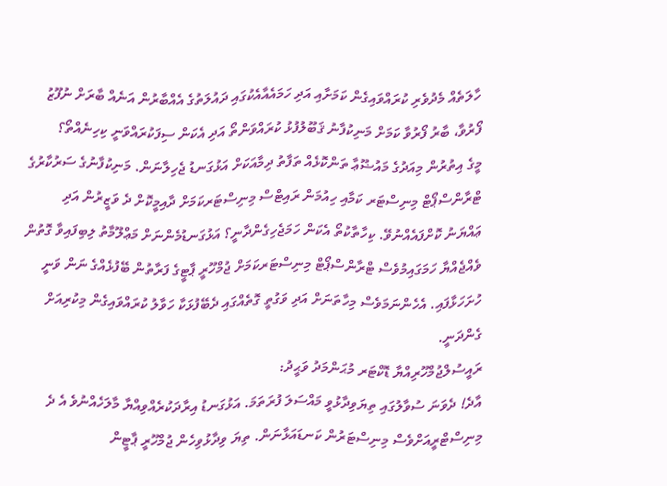ހާލަތެއް މެދުވެރި ކުރައްވައިގެން ކަމަށާއި އަދި ހަމައެއާއެކުގައި ދައުލަތުގެ އެއްބާރުން އަނެއް ބާރަށް ނުފޫޒު ފޯރުވާ، ބާރު ފޯރުވާ ކަމަށް މަނިކުފާނު ޤަބޫލުފުޅު ކުރައްވަންތޯ އަދި އެކަން ސިފަކުރައްވަނީ ކިހިނެއްތޯ؟
މީގެ އިތުރުން މިއަދުގެ މައުޟޫޢާ ތަންކޮޅެއް ތަފާތު ދިމާއަކަށް އަޅުގަނޑު ޖެހިލާނަން. މަނިކުފާނުގެ ސަރުކާރުގެ ޓްރާންސްޕޯޓް މިނިސްޓަރ ކަމާއި ހިއުމަން ރައިޓްސް މިނިސްޓަރކަމަށް ދާއިމީކޮށް ދެ ވަޒީރުން އަދި ޢައްޔަނު ކޮށްފައެއްނުވޭ. ކިހާތާކުތޯ އެކަން ހަމަޖެހިގެންދާނީ؟ އަޅުގަނޑުމެންނަށް މަޢްލޫމާތު ލިބިފައިވާ ގޮތުން ވެއްޖެއްޔާ ހަމަގައިމުވެސް ޓްރާންސްޕޯޓް މިނިސްޓަރކަމަށް ޖުމްހޫރީ ޕާޓީގެ ފަރާތުން ބޭފުޅެއްގެ ނަން ވަނީ ހުށަހަޅާފައި. އެހެންނަމަވެސް މިހާތަނަށް އަދި ވަގުތީ ގޮތެއްގައި ދެބޭފުޅަކާ ހަވާލު ކުރައްވައިގެން މިކުރިއަށް ގެންދަނީ.
ރައީސުލްޖުމްހޫރިއްޔާ ޑޮކްޓަރ މުޙަންމަދު ވަޙީދު:
އާދެ! ދެވަނަ ސުވާލުގައި ތިޔަވިދާޅުވީ މައްސަލަ ފުރަތަމަ. އަޅުގަނޑު އިރާދަކުރެއްވިއްޔާ މާލަހެއްނުވެ އެ ދެ މިނިސްޓްރީއަށްވެސް މިނިސްޓަރުން ކަނޑައަޅާނަން. ތިޔަ ވިދާޅުވިހެން ޖުމްހޫރީ ޕާޓީން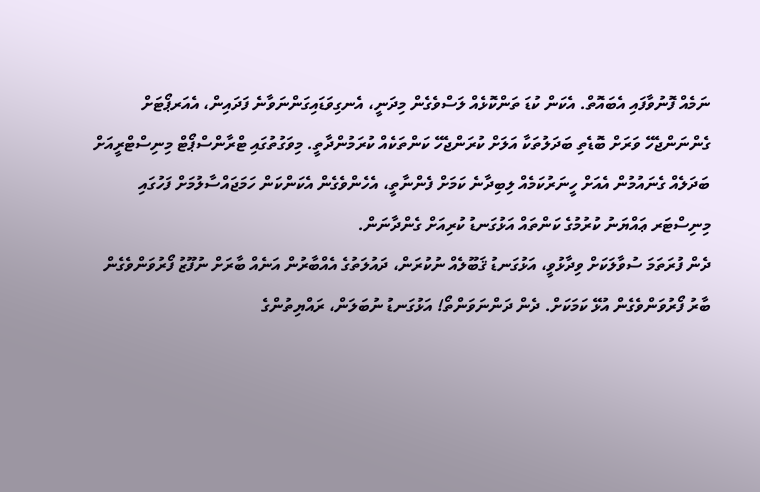ނަމެއް ފޮނުވާފައި އެބައޮތް. އެކަން ކުޑަ ތަންކޮޅެއް ލަސްވެގެން މިދަނީ، އެނގިވަޑައިގަންނަވާނެ ފަދައިން، އެއަރޕޯޓަށް ގެންނަންޖެހޭ ވަރަށް ބޮޑެތި ބަދަލުތަކާ އަލަށް ކުރަންޖެހޭ ކަންތަކެއް ކުރަމުންދާތީ. މިވަގުތުގައި ޓްރާންސްޕޯޓް މިނިސްޓްރީއަށް ބަދަލެއް ގެނައުމުން އެއަށް ހީނަރުކަމެއް ލިބިދާނެ ކަމަށް ފެންނާތީ، އެހެންވެގެން އެކަންކަން ހަމަޖައްސާލުމަށް ފަހުގައި މިނިސްޓަރ ޢައްޔަނު ކުރުމުގެ ކަންތައް އަޅުގަނޑު ކުރިއަށް ގެންދާނަން.
ދެން ފުރަތަމަ ސުވާލަކަށް ވިދާޅުވީ، އަޅުގަނޑު ޤަބޫލެއް ނުކުރަން، ދައުލަތުގެ އެއްބާރުން އަނެއް ބާރަށް ނުފޫޒު ފޯރުވަންވެގެން ބާރު ފޯރުވަންވެގެން އުޅޭ ކަމަކަށް. ދެން ދަންނަވަންތޯ! އަޅުގަނޑު ނުބަލަން، ރައްޔިތުންގެ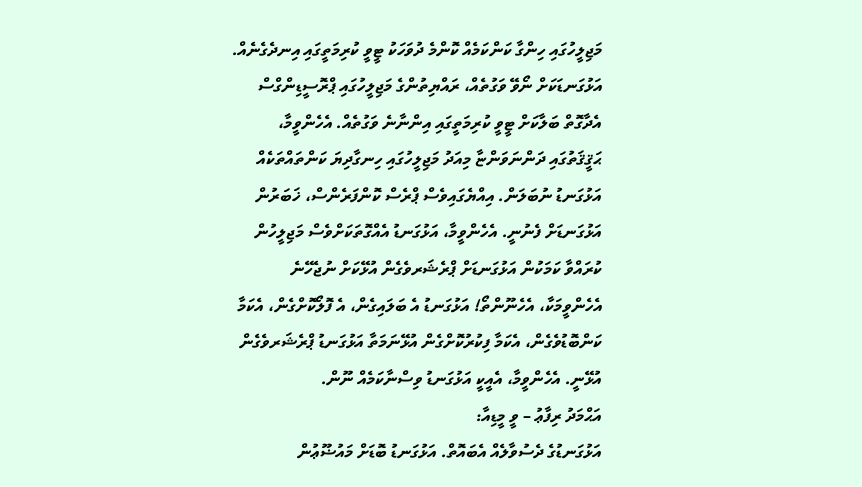މަޖިލީހުގައި ހިންގާ ކަންކަމެއް ކޮންމެ ދުވަހަކު ޓީވީ ކުރިމަތީގައި އިނދެގެނެއް. އަޅުގަނޑަކަށް ނޯވޭ ވަގުތެއް، ރައްޔިތުންގެ މަޖިލީހުގައި ޕްރޮސީޑިންގްސް އެދާގޮތް ބަލާކަށް ޓީވީ ކުރިމަތީގައި އިންނާނެ ވަގުތެއް. އެހެންވީމާ، ޙަޤީޤަތުގައި ދަންނަވަންޏާ މިއަދު މަޖިލީހުގައި ހިނގާދިޔަ ކަންތައްތަކެއް އަޅުގަނޑު ނުބަލަން. އިއްޔެގައިވެސް ޕްރެސް ކޮންފަރެންސް، ޚަބަރުން އަޅުގަނޑަށް ފެނުނީ. އެހެންވީމާ، އަޅުގަނޑު އެއްގޮތަކަށްވެސް މަޖިލީހުން ކުރައްވާ ކަމަކުން އަޅުގަނޑަށް ޕްރެޝަރވެގެން އުޅޭކަށް ނުޖެހޭނެ އެހެންވީމަކާ، އެހެނޫންތޯ! އަޅުގަނޑު އެ ބަލައިގެން، އެ ފޮލޯކޮށްގެން، އެކަމާ ކަންބޮޑުވެގެން، އެކަމާ ފިކުރުކޮށްގެން އުޅޭނަމަތާ އަޅުގަނޑު ޕްރެޝަރވެގެން އުޅޭނީ. އެހެންވީމާ، އެއީކީ އަޅުގަނޑު ވިސްނާކަމެއް ނޫން.
އަޙްމަދު ރިފާޢު – ވީ މީޑިއާ:
އަޅުގަނޑުގެ ދެސުވާލެއް އެބައޮތް. އަޅުގަނޑު ބޮޑަށް މައުޟޫޢުން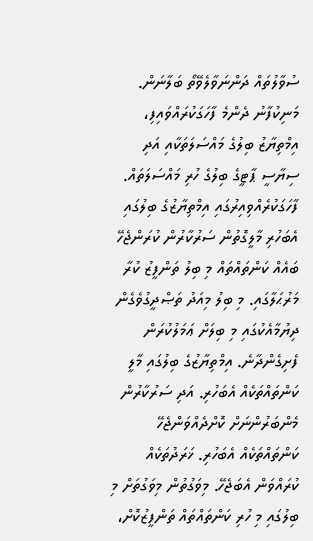ސުވާލުތައް ދަންނަވާލެވޭތޯ ބަލާނަން. މަނިކުފާނު ދެންމެ ފާހަގަކުރައްވައިފި، އިމްތިޔާޒު ބިލުގެ މައްސަލަތަކާއި އަދި ސިޔާސީ ޕާޓީގެ ބިލުގެ ހުރި މައްސަލަތައް. ފާހަގަކުރެއްވިއިރުގައި އިމްތިޔާޒުގެ ބިލުގައި އެބަހުރި މާލީގޮތުން ސަރުކާރުން ކުރަންޖެހޭ ބައެއް ކަންތައްތައް މި ބިލު ތަންފީޒު ކުރާ މަރުޙަލާގައި. މި ބިލު މިއަދު ތަޞްދީގުވެގެން ދިޔުމާއެކުގައި މި ބިލަށް ޢަމަލުކުރަން ފެށިގެންދާނެ. އިމްތިޔާޒުގެ ބިލުގައި މާލީ ކަންތައްތަކެއް އެބަހުރި. އަދި ސަރުކާރުން މެންބަރުންނަށް ކޮށްދެއްވަންޖެހޭ ކަންތައްތަކެއް އެބަހުރި. ޚަރަދުތަކެއް ކުރައްވަން އެބަޖެހޭ. މިވަގުތުން މިވަގުތަށް މި ބިލުގައި މި ހުރި ކަންތައްތައް ތަންފީޒުކޮށް،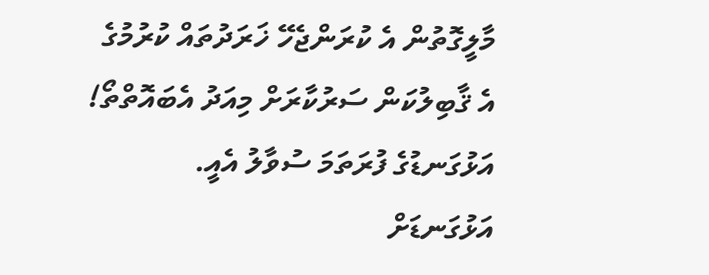މާލީގޮތުން އެ ކުރަންޖެހޭ ޚަރަދުތައް ކުރުމުގެ އެ ޤާބިލުކަން ސަރުކާރަށް މިއަދު އެބައޮތްތޯ! އަޅުގަނޑުގެ ފުރަތަމަ ސުވާލު އެއީ. އަޅުގަނޑަށް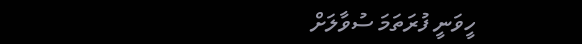ހީވަނީ ފުރަތަމަ ސުވާލަށް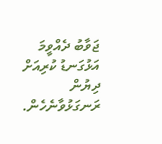ޖަވާބު ދެއްވީމަ އަޅުގަނޑު ކުރިއަށް ދިޔުން ރަނގަޅުވާނެހެން.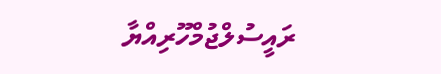ރައީސުލްޖުމްހޫރިއްޔާ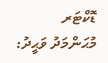ޑޮކްޓަރ މުޙަންމަދު ވަޙީދު: